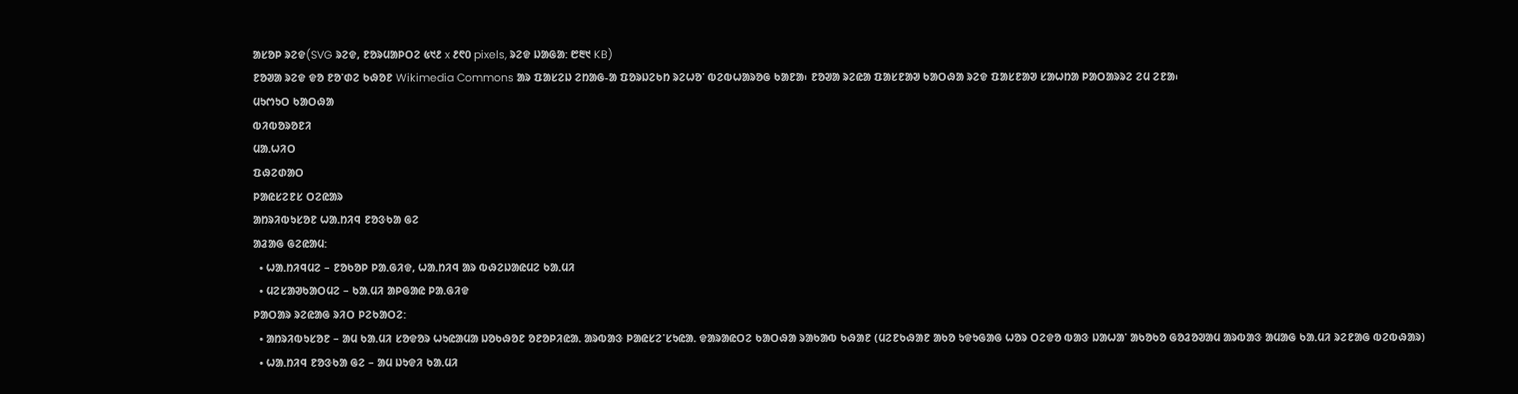ᱟᱥᱚᱞ ᱨᱮᱫ(SVG ᱨᱮᱫ, ᱱᱚᱨᱢᱟᱞᱛᱮ ᱕᱑᱒ x ᱒᱖᱐ pixels, ᱨᱮᱫ ᱡᱟᱜᱟ: ᱘᱓᱑ KB)
ᱱᱚᱣᱟ ᱨᱮᱫ ᱫᱚ ᱱᱚᱸᱰᱮ ᱠᱷᱚᱱ Wikimedia Commons ᱟᱨ ᱯᱟᱥᱮᱡ ᱮᱴᱟᱜ-ᱟ ᱯᱚᱨᱡᱮᱠᱴ ᱨᱮᱦᱚᱸ ᱵᱮᱵᱦᱟᱨᱚᱜ ᱠᱟᱱᱟ᱾ ᱱᱚᱣᱟ ᱨᱮᱭᱟ ᱯᱟᱥᱱᱟᱣ ᱠᱟᱛᱷᱟ ᱨᱮᱫ ᱯᱟᱥᱱᱟᱣ ᱥᱟᱦᱴᱟ ᱞᱟᱛᱟᱨᱨᱮ ᱮᱢ ᱮᱱᱟ᱾
ᱢᱩᱬᱩᱛ ᱠᱟᱛᱷᱟ
ᱵᱤᱵᱚᱨᱚᱱᱤ
ᱢᱟᱹᱦᱤᱛ
ᱯᱷᱮᱰᱟᱛ
ᱞᱟᱭᱥᱮᱱᱥ ᱛᱮᱭᱟᱨ
ᱟᱴᱨᱤᱵᱩᱥᱚᱱ ᱦᱟᱹᱴᱤᱧ ᱱᱚᱝᱠᱟ ᱜᱮ
ᱟᱲᱟᱜ ᱜᱮᱭᱟᱢ:
  • ᱦᱟᱹᱴᱤᱧᱢᱮ – ᱱᱚᱠᱚᱞ ᱞᱟᱹᱜᱤᱫ, ᱦᱟᱹᱴᱤᱧ ᱟᱨ ᱵᱷᱮᱡᱟᱭᱢᱮ ᱠᱟᱹᱢᱤ
  • ᱢᱮᱥᱟᱣᱠᱟᱛᱢᱮ – ᱠᱟᱹᱢᱤ ᱟᱞᱜᱟᱭ ᱞᱟᱹᱜᱤᱫ
ᱞᱟᱛᱟᱨ ᱨᱮᱭᱟᱜ ᱨᱤᱛ ᱞᱮᱠᱟᱛᱮ:
  • ᱟᱴᱨᱤᱵᱩᱥᱚᱱ – ᱟᱢ ᱠᱟᱹᱢᱤ ᱥᱚᱫᱚᱨ ᱦᱩᱭᱟᱢᱟ ᱡᱚᱠᱷᱚᱱ ᱚᱱᱚᱞᱤᱭᱟᱹ ᱟᱨᱵᱟᱝ ᱞᱟᱭᱥᱮᱸᱥᱩᱭᱟᱹ ᱫᱟᱨᱟᱭᱛᱮ ᱠᱟᱛᱷᱟ ᱨᱟᱠᱟᱵ ᱠᱷᱟᱱ (ᱢᱮᱱᱠᱷᱟᱱ ᱟᱠᱚ ᱩᱫᱩᱜᱟᱜ ᱦᱚᱨ ᱛᱮᱫᱚ ᱵᱟᱝ ᱡᱟᱦᱟᱸ ᱟᱠᱚᱠᱚ ᱜᱚᱲᱚᱣᱟᱢ ᱟᱨᱵᱟᱝ ᱟᱢᱟᱜ ᱠᱟᱹᱢᱤ ᱨᱮᱱᱟᱜ ᱵᱮᱵᱷᱟᱨ)
  • ᱦᱟᱹᱴᱤᱧ ᱱᱚᱝᱠᱟ ᱜᱮ – ᱟᱢ ᱡᱩᱫᱤ ᱠᱟᱹᱢᱤ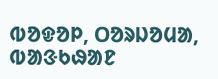ᱵᱚᱫᱚᱞ, ᱛᱚᱨᱡᱚᱢᱟ, ᱵᱟᱝᱠᱷᱟᱱ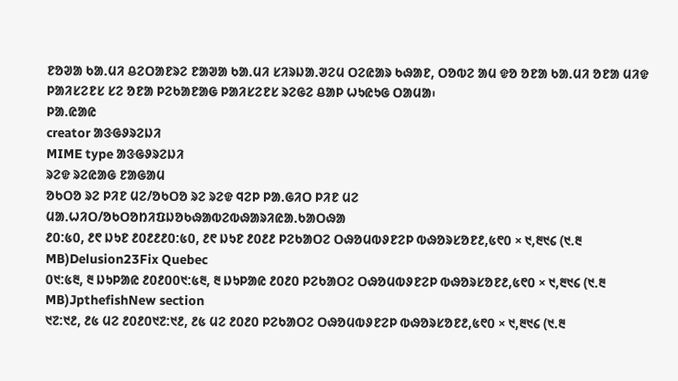ᱱᱚᱣᱟ ᱠᱟᱹᱢᱤ ᱪᱮᱛᱟᱱᱨᱮ ᱱᱟᱣᱟ ᱠᱟᱹᱢᱤ ᱥᱤᱨᱡᱟᱹᱣᱮᱢ ᱛᱮᱭᱟᱨ ᱠᱷᱟᱱ, ᱛᱚᱵᱮ ᱟᱢ ᱫᱚ ᱚᱱᱟ ᱠᱟᱹᱢᱤ ᱚᱱᱟ ᱢᱤᱫ ᱞᱟᱤᱥᱮᱱᱥ ᱥᱮ ᱚᱱᱟ ᱞᱮᱠᱟᱱᱟᱜ ᱞᱟᱤᱥᱮᱱᱥ ᱨᱮᱜᱮ ᱪᱟᱞ ᱦᱩᱭᱩᱜ ᱛᱟᱢᱟ᱾
ᱞᱟ.ᱭᱟᱭ
creator ᱟᱝᱜᱽᱨᱮᱡᱤ
MIME type ᱟᱝᱜᱽᱨᱮᱡᱤ
ᱨᱮᱫ ᱨᱮᱭᱟᱜ ᱱᱟᱜᱟᱢ
ᱚᱠᱛᱚ ᱨᱮ ᱞᱤᱱ ᱢᱮ/ᱚᱠᱛᱚ ᱨᱮ ᱨᱮᱫ ᱧᱮᱞ ᱞᱟᱹᱜᱤᱛ ᱞᱤᱱ ᱢᱮ
ᱢᱟᱹᱦᱤᱛ/ᱚᱠᱛᱚᱴᱤᱯᱡᱚᱠᱷᱟᱵᱮᱵᱷᱟᱨᱤᱭᱟᱹᱠᱟᱛᱷᱟ
᱒᱐:᱕᱐, ᱒᱖ ᱡᱩᱱ ᱒᱐᱒᱒᱒᱐:᱕᱐, ᱒᱖ ᱡᱩᱱ ᱒᱐᱒᱒ ᱞᱮᱠᱟᱛᱮ ᱛᱷᱚᱢᱵᱽᱱᱮᱞ ᱵᱷᱚᱨᱥᱚᱱ᱒,᱕᱖᱐ × ᱑,᱓᱑᱔ (᱑.᱓ MB)Delusion23Fix Quebec
᱐᱑:᱕᱓, ᱓ ᱡᱩᱞᱟᱭ ᱒᱐᱒᱐᱐᱑:᱕᱓, ᱓ ᱡᱩᱞᱟᱭ ᱒᱐᱒᱐ ᱞᱮᱠᱟᱛᱮ ᱛᱷᱚᱢᱵᱽᱱᱮᱞ ᱵᱷᱚᱨᱥᱚᱱ᱒,᱕᱖᱐ × ᱑,᱓᱑᱔ (᱑.᱓ MB)JpthefishNew section
᱑᱗:᱑᱒, ᱒᱕ ᱢᱮ ᱒᱐᱒᱐᱑᱗:᱑᱒, ᱒᱕ ᱢᱮ ᱒᱐᱒᱐ ᱞᱮᱠᱟᱛᱮ ᱛᱷᱚᱢᱵᱽᱱᱮᱞ ᱵᱷᱚᱨᱥᱚᱱ᱒,᱕᱖᱐ × ᱑,᱓᱑᱔ (᱑.᱓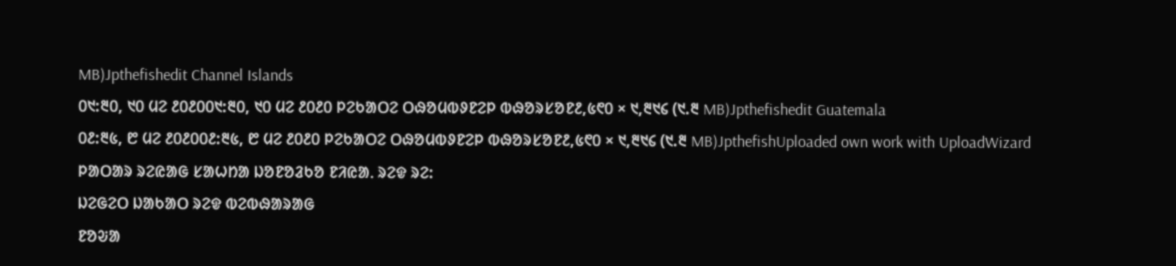MB)Jpthefishedit Channel Islands
᱐᱑:᱓᱐, ᱑᱐ ᱢᱮ ᱒᱐᱒᱐᱐᱑:᱓᱐, ᱑᱐ ᱢᱮ ᱒᱐᱒᱐ ᱞᱮᱠᱟᱛᱮ ᱛᱷᱚᱢᱵᱽᱱᱮᱞ ᱵᱷᱚᱨᱥᱚᱱ᱒,᱕᱖᱐ × ᱑,᱓᱑᱔ (᱑.᱓ MB)Jpthefishedit Guatemala
᱐᱒:᱓᱕, ᱘ ᱢᱮ ᱒᱐᱒᱐᱐᱒:᱓᱕, ᱘ ᱢᱮ ᱒᱐᱒᱐ ᱞᱮᱠᱟᱛᱮ ᱛᱷᱚᱢᱵᱽᱱᱮᱞ ᱵᱷᱚᱨᱥᱚᱱ᱒,᱕᱖᱐ × ᱑,᱓᱑᱔ (᱑.᱓ MB)JpthefishUploaded own work with UploadWizard
ᱞᱟᱛᱟᱨ ᱨᱮᱭᱟᱜ ᱥᱟᱦᱴᱟ ᱡᱚᱱᱚᱲᱠᱚ ᱱᱤᱭᱟᱹ ᱨᱮᱫ ᱨᱮ:
ᱡᱮᱜᱮᱛ ᱡᱟᱠᱟᱛ ᱨᱮᱫ ᱵᱮᱵᱷᱟᱨᱟᱜ
ᱱᱚᱶᱟ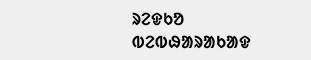ᱨᱮᱫᱠᱚ ᱵᱮᱵᱷᱟᱨᱟᱠᱟᱫ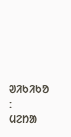ᱣᱤᱠᱤᱠᱚ :
ᱢᱮᱴᱟ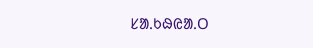ᱥᱟᱹᱠᱷᱭᱟᱹᱛ